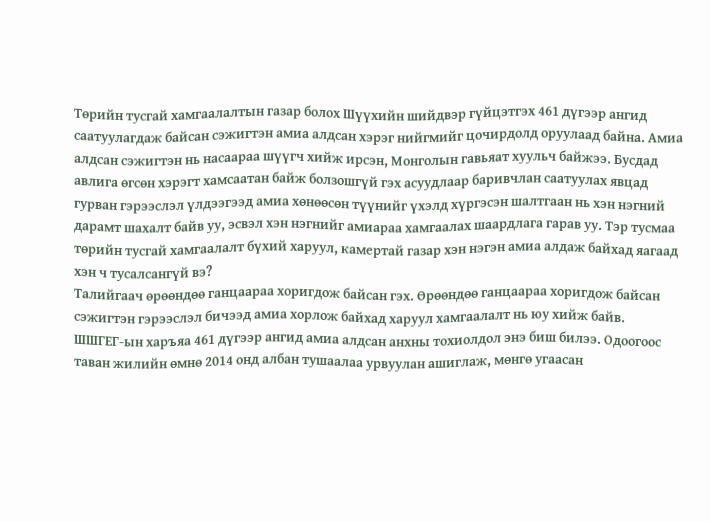Төрийн тусгай хамгаалалтын газар болох Шүүхийн шийдвэр гүйцэтгэх 461 дүгээр ангид саатуулагдаж байсан сэжигтэн амиа алдсан хэрэг нийгмийг цочирдолд оруулаад байна. Амиа алдсан сэжигтэн нь насаараа шүүгч хийж ирсэн, Монголын гавьяат хуульч байжээ. Бусдад авлига өгсөн хэрэгт хамсаатан байж болзошгүй гэх асуудлаар баривчлан саатуулах явцад гурван гэрээслэл үлдээгээд амиа хөнөөсөн түүнийг үхэлд хүргэсэн шалтгаан нь хэн нэгний дарамт шахалт байв уу, эсвэл хэн нэгнийг амиараа хамгаалах шаардлага гарав уу. Тэр тусмаа төрийн тусгай хамгаалалт бүхий харуул, камертай газар хэн нэгэн амиа алдаж байхад яагаад хэн ч тусалсангүй вэ?
Талийгаач өрөөндөө ганцаараа хоригдож байсан гэх. Өрөөндөө ганцаараа хоригдож байсан сэжигтэн гэрээслэл бичээд амиа хорлож байхад харуул хамгаалалт нь юу хийж байв.
ШШГЕГ-ын харъяа 461 дүгээр ангид амиа алдсан анхны тохиолдол энэ биш билээ. Одоогоос таван жилийн өмнө 2014 онд албан тушаалаа урвуулан ашиглаж, мөнгө угаасан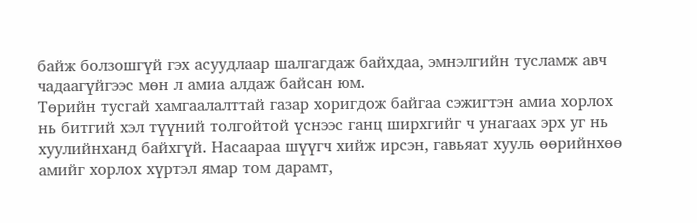байж болзошгүй гэх асуудлаар шалгагдаж байхдаа, эмнэлгийн тусламж авч чадаагүйгээс мөн л амиа алдаж байсан юм.
Төрийн тусгай хамгаалалттай газар хоригдож байгаа сэжигтэн амиа хорлох нь битгий хэл түүний толгойтой үснээс ганц ширхгийг ч унагаах эрх уг нь хуулийнханд байхгүй. Насаараа шүүгч хийж ирсэн, гавьяат хууль өөрийнхөө амийг хорлох хүртэл ямар том дарамт,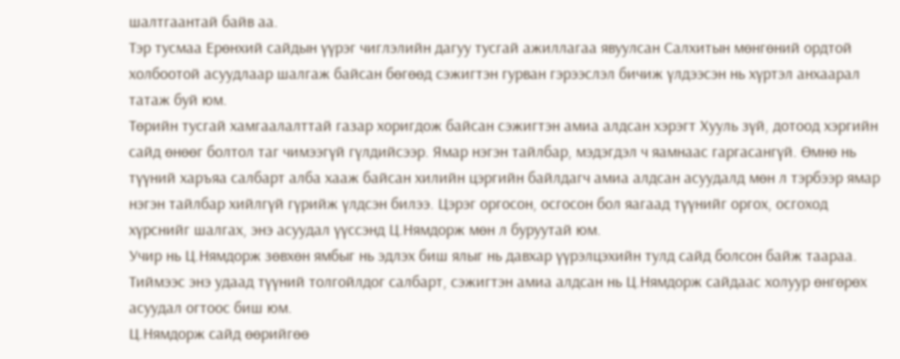шалтгаантай байв аа.
Тэр тусмаа Ерөнхий сайдын үүрэг чиглэлийн дагуу тусгай ажиллагаа явуулсан Салхитын мөнгөний ордтой холбоотой асуудлаар шалгаж байсан бөгөөд сэжигтэн гурван гэрээслэл бичиж үлдээсэн нь хүртэл анхаарал татаж буй юм.
Төрийн тусгай хамгаалалттай газар хоригдож байсан сэжигтэн амиа алдсан хэрэгт Хууль зүй, дотоод хэргийн сайд өнөөг болтол таг чимээгүй гүлдийсээр. Ямар нэгэн тайлбар, мэдэгдэл ч яамнаас гаргасангүй. Өмнө нь түүний харъяа салбарт алба хааж байсан хилийн цэргийн байлдагч амиа алдсан асуудалд мөн л тэрбээр ямар нэгэн тайлбар хийлгүй гүрийж үлдсэн билээ. Цэрэг оргосон, осгосон бол яагаад түүнийг оргох, осгоход хүрснийг шалгах, энэ асуудал үүссэнд Ц.Нямдорж мөн л буруутай юм.
Учир нь Ц.Нямдорж зөвхөн ямбыг нь эдлэх биш ялыг нь давхар үүрэлцэхийн тулд сайд болсон байж таараа. Тиймээс энэ удаад түүний толгойлдог салбарт, сэжигтэн амиа алдсан нь Ц.Нямдорж сайдаас холуур өнгөрөх асуудал огтоос биш юм.
Ц.Нямдорж сайд өөрийгөө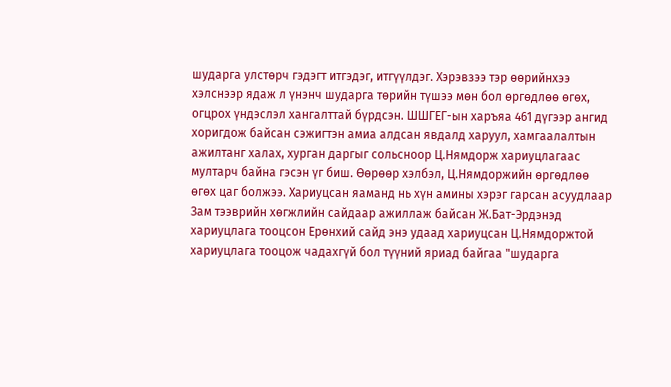шударга улстөрч гэдэгт итгэдэг, итгүүлдэг. Хэрэвзээ тэр өөрийнхээ хэлснээр ядаж л үнэнч шударга төрийн түшээ мөн бол өргөдлөө өгөх, огцрох үндэслэл хангалттай бүрдсэн. ШШГЕГ-ын харъяа 461 дүгээр ангид хоригдож байсан сэжигтэн амиа алдсан явдалд харуул, хамгаалалтын ажилтанг халах, хурган даргыг сольсноор Ц.Нямдорж хариуцлагаас мултарч байна гэсэн үг биш. Өөрөөр хэлбэл, Ц.Нямдоржийн өргөдлөө өгөх цаг болжээ. Хариуцсан яаманд нь хүн амины хэрэг гарсан асуудлаар Зам тээврийн хөгжлийн сайдаар ажиллаж байсан Ж.Бат-Эрдэнэд хариуцлага тооцсон Ерөнхий сайд энэ удаад хариуцсан Ц.Нямдоржтой хариуцлага тооцож чадахгүй бол түүний яриад байгаа "шударга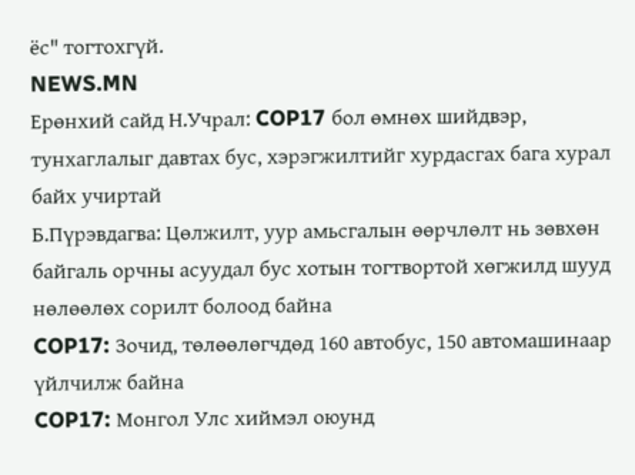ёс" тогтохгүй.
NEWS.MN
Ерөнхий сайд Н.Учрал: COP17 бол өмнөх шийдвэр, тунхаглалыг давтах бус, хэрэгжилтийг хурдасгах бага хурал байх учиртай
Б.Пүрэвдагва: Цөлжилт, уур амьсгалын өөрчлөлт нь зөвхөн байгаль орчны асуудал бус хотын тогтвортой хөгжилд шууд нөлөөлөх сорилт болоод байна
COP17: Зочид, төлөөлөгчдөд 160 автобус, 150 автомашинаар үйлчилж байна
COP17: Монгол Улс хиймэл оюунд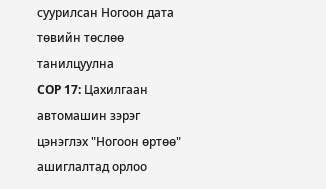суурилсан Ногоон дата төвийн төслөө танилцуулна
COP 17: Цахилгаан автомашин зэрэг цэнэглэх "Ногоон өртөө" ашиглалтад орлоо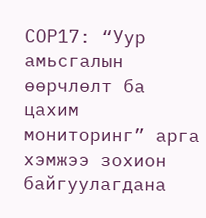СОP17: “Уур амьсгалын өөрчлөлт ба цахим мониторинг” арга хэмжээ зохион байгуулагдана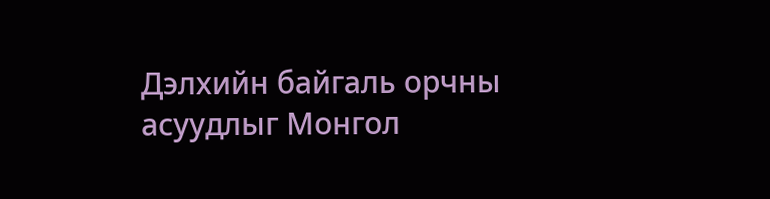Дэлхийн байгаль орчны асуудлыг Монгол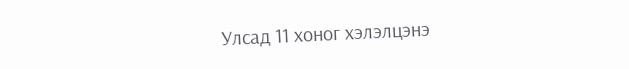Улсад 11 хоног хэлэлцэнэ